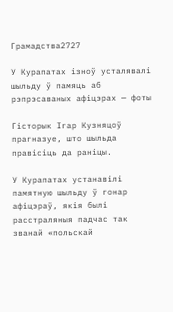Грамадства2727

У Курапатах ізноў усталявалі шыльду ў памяць аб рэпрэсаваных афіцэрах — фоты

Гісторык Ігар Кузняцоў прагназуе, што шыльда правісіць да раніцы.

У Курапатах устанавілі памятную шыльду ў гонар афіцэраў, якія былі расстраляныя падчас так званай «польскай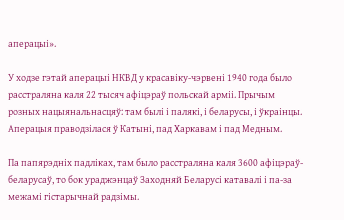аперацыі».

У ходзе гэтай аперацыі НКВД у красавіку-чэрвені 1940 года было расстраляна каля 22 тысяч афіцэраў польскай арміі. Прычым розных нацыянальнасцяў: там былі і палякі, і беларусы, і ўкраінцы. Аперацыя праводзілася ў Катыні, пад Харкавам і пад Медным.

Па папярэдніх падліках, там было расстраляна каля 3600 афіцэраў-беларусаў, то бок ураджэнцаў Заходняй Беларусі катавалі і па-за межамі гістарычнай радзімы.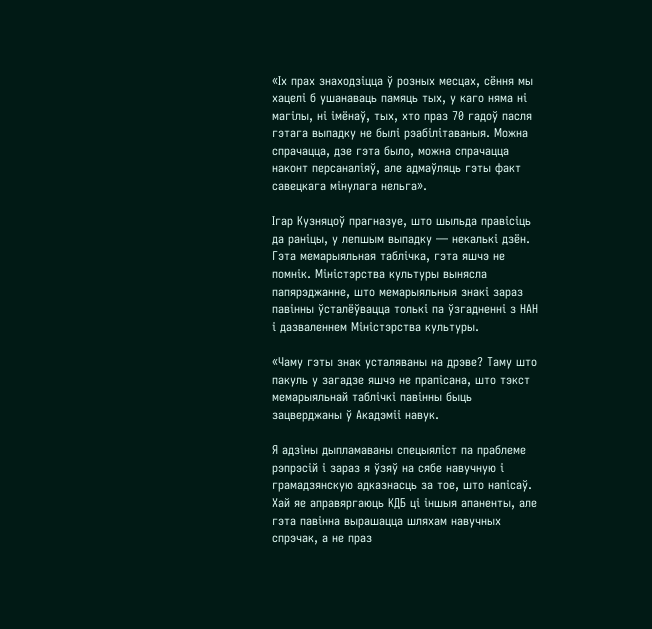«Іх прах знаходзіцца ў розных месцах, сёння мы хацелі б ушанаваць памяць тых, у каго няма ні магілы, ні імёнаў, тых, хто праз 70 гадоў пасля гэтага выпадку не былі рэабілітаваныя. Можна спрачацца, дзе гэта было, можна спрачацца наконт персаналіяў, але адмаўляць гэты факт савецкага мінулага нельга».

Ігар Кузняцоў прагназуе, што шыльда правісіць да раніцы, у лепшым выпадку — некалькі дзён.
Гэта мемарыяльная таблічка, гэта яшчэ не помнік. Міністэрства культуры вынясла папярэджанне, што мемарыяльныя знакі зараз павінны ўсталёўвацца толькі па ўзгадненні з НАН і дазваленнем Міністэрства культуры.

«Чаму гэты знак усталяваны на дрэве? Таму што пакуль у загадзе яшчэ не прапісана, што тэкст мемарыяльнай таблічкі павінны быць зацверджаны ў Акадэміі навук.

Я адзіны дыпламаваны спецыяліст па праблеме рэпрэсій і зараз я ўзяў на сябе навучную і грамадзянскую адказнасць за тое, што напісаў.
Хай яе аправяргаюць КДБ ці іншыя апаненты, але гэта павінна вырашацца шляхам навучных спрэчак, а не праз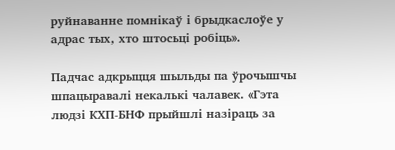руйнаванне помнікаў і брыдкаслоўе у адрас тых, хто штосьці робіць».

Падчас адкрыцця шыльды па ўрочышчы шпацыравалі некалькі чалавек. «Гэта людзі КХП-БНФ прыйшлі назіраць за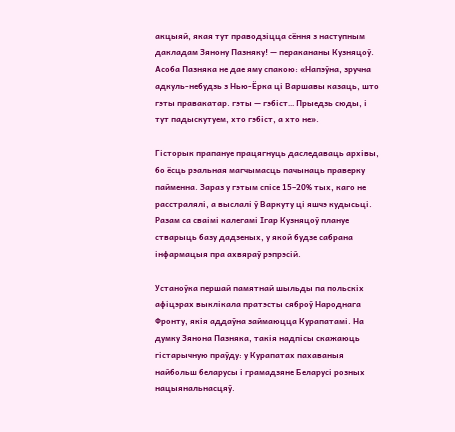акцыяй, якая тут праводзіцца сёння з наступным дакладам Зянону Пазняку! — перакананы Кузняцоў. Асоба Пазняка не дае яму спакою: «Напэўна, зручна адкуль-небудзь з Нью-Ёрка ці Варшавы казаць, што гэты правакатар. гэты — гэбіст… Прыедзь сюды, і тут падыскутуем, хто гэбіст, а хто не».

Гісторык прапануе працягнуць даследаваць архівы, бо ёсць рэальная магчымасць пачынаць праверку пайменна. Зараз у гэтым спісе 15–20% тых, каго не расстралялі, а выслалі ў Варкуту ці яшчэ кудысьці.
Разам са сваімі калегамі Ігар Кузняцоў плануе стварыць базу дадзеных, у якой будзе сабрана інфармацыя пра ахвяраў рэпрэсій.

Устаноўка першай памятнай шыльды па польскіх афіцэрах выклікала пратэсты сяброў Народнага Фронту, якія аддаўна займаюцца Курапатамі. На думку Зянона Пазняка, такія надпісы скажаюць гістарычную праўду: у Курапатах пахаваныя найбольш беларусы і грамадзяне Беларусі розных нацыянальнасцяў.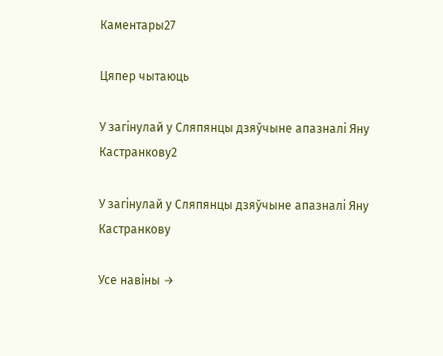Каментары27

Цяпер чытаюць

У загінулай у Сляпянцы дзяўчыне апазналі Яну Кастранкову2

У загінулай у Сляпянцы дзяўчыне апазналі Яну Кастранкову

Усе навіны →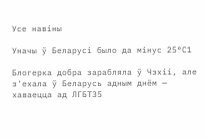Усе навіны

Уначы ў Беларусі было да мінус 25°С1

Блогерка добра зарабляла ў Чэхіі, але з'ехала ў Беларусь адным днём — хаваецца ад ЛГБТ35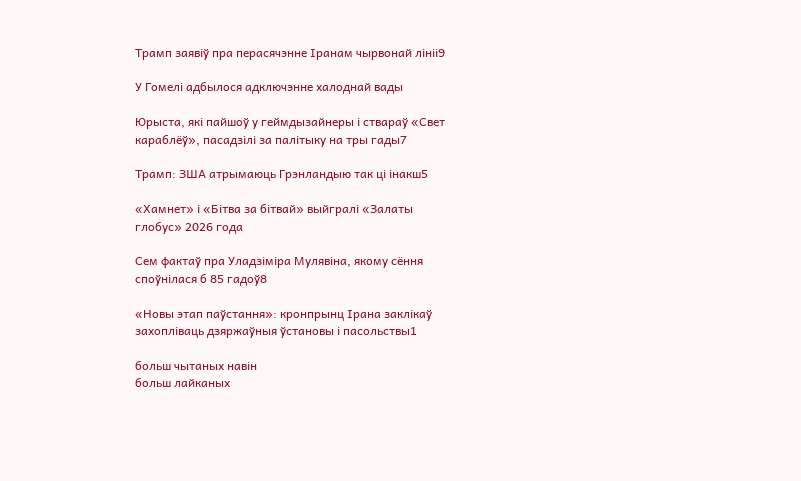Трамп заявіў пра перасячэнне Іранам чырвонай лініі9

У Гомелі адбылося адключэнне халоднай вады

Юрыста, які пайшоў у геймдызайнеры і ствараў «Свет караблёў», пасадзілі за палітыку на тры гады7

Трамп: ЗША атрымаюць Грэнландыю так ці інакш5

«Хамнет» і «Бітва за бітвай» выйгралі «Залаты глобус» 2026 года

Сем фактаў пра Уладзіміра Мулявіна, якому сёння споўнілася б 85 гадоў8

«Новы этап паўстання»: кронпрынц Ірана заклікаў захопліваць дзяржаўныя ўстановы і пасольствы1

больш чытаных навін
больш лайканых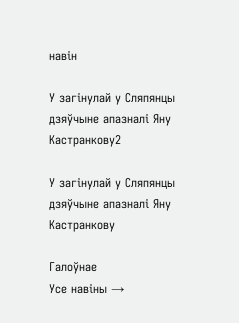навін

У загінулай у Сляпянцы дзяўчыне апазналі Яну Кастранкову2

У загінулай у Сляпянцы дзяўчыне апазналі Яну Кастранкову

Галоўнае
Усе навіны →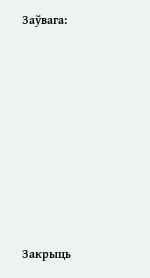Заўвага:









Закрыць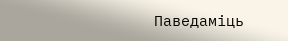Паведаміць